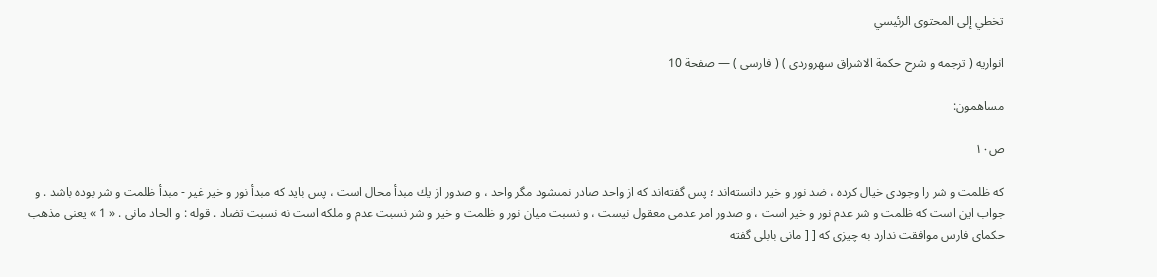تخطي إلى المحتوى الرئيسي

انواريه ( ترجمه و شرح حكمة الاشراق سهروردى ) ( فارسى ) — صفحة 10

مساهمون:

ص١٠

كه ظلمت و شر را وجودى خيال كرده ، ضد نور و خير دانسته‌اند ؛ پس گفته‌اند كه از واحد صادر نمىشود مگر واحد ، و صدور از يك مبدأ محال است ، پس بايد كه مبدأ نور و خير غير - مبدأ ظلمت و شر بوده باشد . و جواب اين است كه ظلمت و شر عدم نور و خير است ، و صدور امر عدمى معقول نيست ، و نسبت ميان نور و ظلمت و خير و شر نسبت عدم و ملكه است نه نسبت تضاد . قوله : و الحاد مانى . « 1 » يعنى مذهب حكماى فارس موافقت ندارد به چيزى كه [ [ مانى بابلى گفته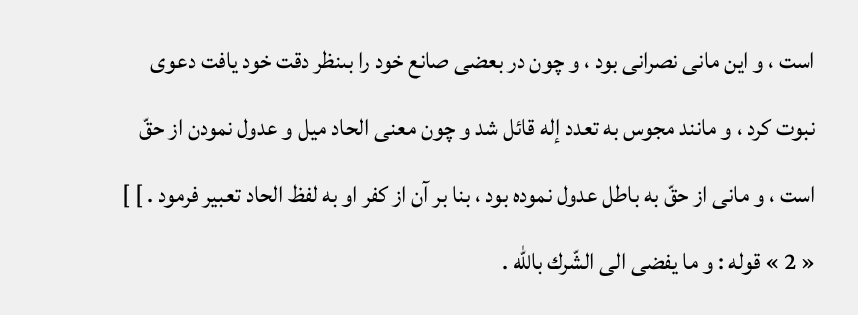است ، و اين مانى نصرانى بود ، و چون در بعضى صانع خود را بىنظر دقت خود يافت دعوى نبوت كرد ، و مانند مجوس به تعدد إله قائل شد و چون معنى الحاد ميل و عدول نمودن از حقّ است ، و مانى از حقّ به باطل عدول نموده بود ، بنا بر آن از كفر او به لفظ الحاد تعبير فرمود . ] ] « 2 » قوله : و ما يفضى الى الشّرك باللّه .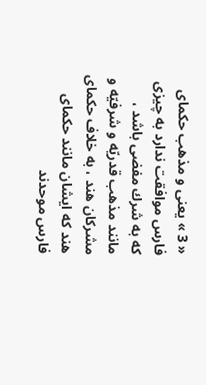« 3 » يعنى و مذهب حكماى فارس موافقت ندارد به چيزى كه به شرك مفضى باشد ، مانند مذهب قدريّه و شرفيّه و مشركان هند ، به خلاف حكماى هند كه ايشان مانند حكماى فارس موحدند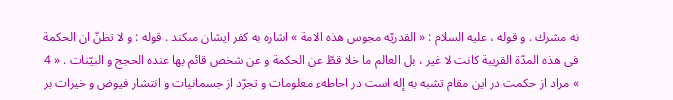نه مشرك . و قوله ، عليه السلام : « القدريّه مجوس هذه الامة » اشاره به كفر ايشان مىكند . قوله : و لا تظنّ ان الحكمة فى هذه المدّة القريبة كانت لا غير ، بل العالم ما خلا قطّ عن الحكمة و عن شخص قائم بها عنده الحجج و البيّنات . « 4 » مراد از حكمت در اين مقام تشبه به إله است در احاطهء معلومات و تجرّد از جسمانيات و انتشار فيوض و خيرات بر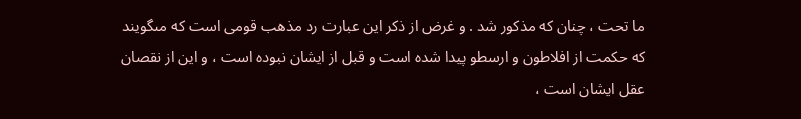ما تحت ، چنان كه مذكور شد . و غرض از ذكر اين عبارت رد مذهب قومى است كه مىگويند كه حكمت از افلاطون و ارسطو پيدا شده است و قبل از ايشان نبوده است ، و اين از نقصان عقل ايشان است ،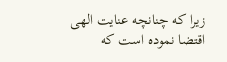زيرا كه چنانچه عنايت الهى اقتضا نموده است كه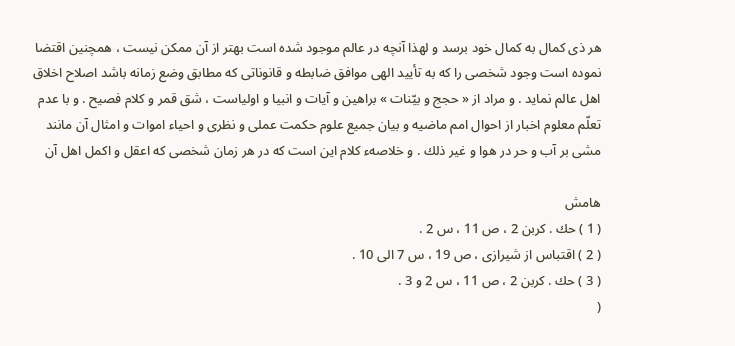هر ذى كمال به كمال خود برسد و لهذا آنچه در عالم موجود شده است بهتر از آن ممكن نيست ، همچنين اقتضا نموده است وجود شخصى را كه به تأييد الهى موافق ضابطه و قانوناتى كه مطابق وضع زمانه باشد اصلاح اخلاق اهل عالم نمايد . و مراد از « حجج و بيّنات » براهين و آيات و انبيا و اولياست ، شق قمر و كلام فصيح . و با عدم تعلّم معلوم اخبار از احوال امم ماضيه و بيان جميع علوم حكمت عملى و نظرى و احياء اموات و امثال آن مانند مشى بر آب و حر در هوا و غير ذلك . و خلاصهء كلام اين است كه در هر زمان شخصى كه اعقل و اكمل اهل آن

هامش
( 1 ) حك . كربن 2 ، ص 11 ، س 2 .
( 2 ) اقتباس از شيرازى ، ص 19 ، س 7 الى 10 .
( 3 ) حك . كربن 2 ، ص 11 ، س 2 و 3 .
(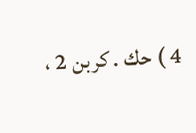4 ) حك . كربن 2 ،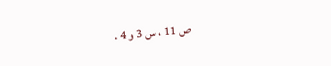ص 11 ، س 3 و 4 .